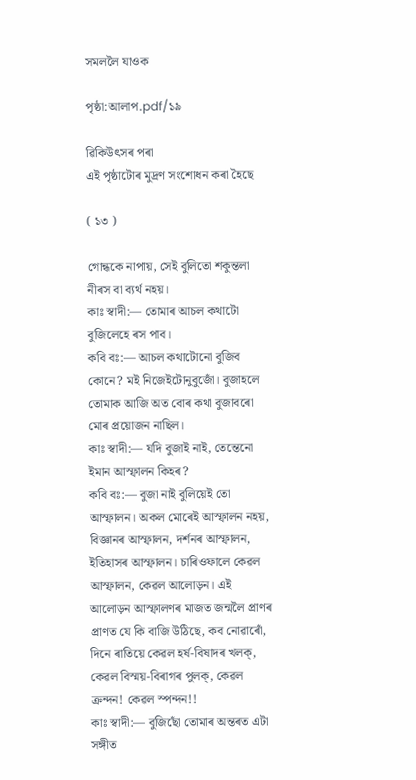সমললৈ যাওক

পৃষ্ঠা:আলাপ.pdf/১৯

ৱিকিউৎসৰ পৰা
এই পৃষ্ঠাটোৰ মুদ্ৰণ সংশোধন কৰা হৈছে

( ১৩ )

গোন্ধকে নাপায়, সেই বুলিতো শকুন্তলা নীৰস বা ব্যৰ্থ নহয়।
কাঃ স্বাদী:— তোমাৰ আচল কথাটো বুজিলেহে ৰস পাব।
কবি বঃ:— আচল কথাটোনো বুজিব কোনে? ম‍ই নিজেইটোনুবুজোঁ। বুজাহলে তোমাক আজি অত বোৰ কথা বুজাবৰো মোৰ প্ৰয়োজন নাছিল।
কাঃ স্বাদী:— যদি বুজাই নাই, তেন্তেনো ইমান আস্ফালন কিহৰ?
কবি বঃ:— বুজা নাই বুলিয়েই তো আস্ফালন। অকল মোৰেই আস্ফালন নহয়, বিজ্ঞানৰ আস্ফালন, দৰ্শনৰ আস্ফালন, ইতিহাসৰ আস্ফালন। চাৰিওফালে কেৱল আস্ফালন, কেৱল আলোড়ন। এই আলোড়ন আস্ফালণৰ মাজত জন্মলৈ প্ৰাণৰ প্ৰাণত যে কি বাজি উঠিছে, কব নোৱাৰোঁ, দিনে ৰাতিয়ে কেৱল হৰ্ষ-বিষাদৰ খলক্, কেৱল বিস্ময়-বিৰাগৰ পুলক্, কেৱল ক্ৰন্দন! কেৱল স্পন্দন!!
কাঃ স্বাদী:— বুজিছোঁ তোমাৰ অন্তৰত এটা সঙ্গীত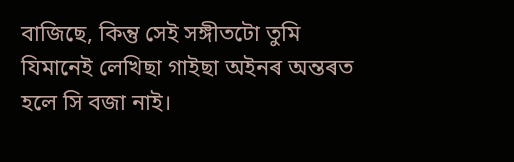বাজিছে, কিন্তু সেই সঙ্গীতটো তুমি যিমানেই লেখিছা গাইছা অইনৰ অন্তৰত হলে সি বজা নাই।